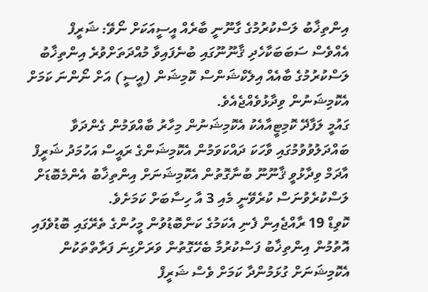އިންތިޚާބު ލަސްކުރުމުގެ ގާނޫނީ ބާރެއް އީސީއަކަށް ނޯވޭ: ޝަރީފް
އެއްވެސް ސަބަބަކާހެދި ޤާނޫނޫގައި ބުނެފައިވާ މުއްދަތަށްވުރެ އިންތިޚާބު ލަސްކުރުމުގެ ބާއެއް އިލެކްޝަންސް ކޮމިޝަން (އީސީ) އަށް ނޯންނަ ކަމަށް އެކޮމިޝަނުން ވިދާޅުވެއްޖެއެވެ.
ގައުމީ ލަފާދޭ ކޮމިޓީއާއެކު އެކޮމިޝަނުން މިހާރު ބާއްވަމުން ގެންދަވާ ބައްދަލުވުވުމުގައި ވާހަކަ ދައްކަވަމުން އެކޮމިޝަންގެ ރައީސް އަހުމަދު ޝަރީފް އާދަމް ވިދާޅުވީ ޤާނޫނޫ ބުނާގޮތުން އެކޮމިޝަނަށް އިންތިޚާބު އެންމެބޮޑަށް ލަސްކުރެވުނަސް ކުރެވޭނީ މެއި 3 އާ ހިސާބަށް ކަމަށެވެ.
ކޮވިޑް 19 ރާއްޖެއިން ފެނި އެކަމުގެ ކަންބޮޑުވުން މީހުންގެ ތެރޭގައި ބޮޑުވެފައި އޮތުމުން އިންތިޚާބު ފަސްކުރުމާ ބެހޭގޮތުން ވަރަށްގިނަ ފަރާތްތަކުން އެކޮމިޝަނަށް ގުޅަމުންދާ ކަމަށް ވެސް ޝަރީފް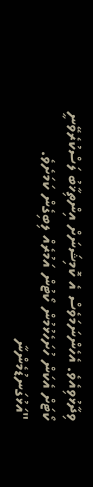ވިދާޅުވިއެވެ. އެހެންނަމަވެސް އެ ކޮމިޝަނަށް އިންތިޚާބު ލަސްކުރެވޭނީ ކޯޓަށް އެކަން ހުށަހެޅުމުން ކޯޓުން އަމުރެއް ލިބިގެން ކަމަށެވެ. "އަޅުގަނޑުމެންނާ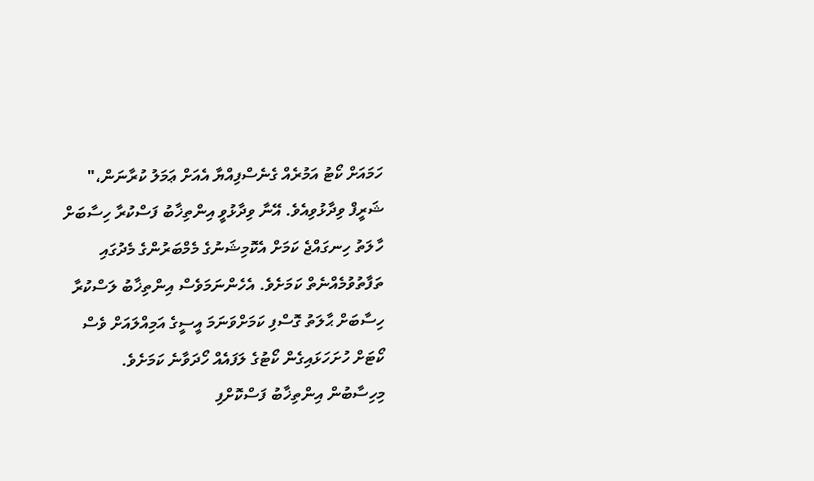ހަމައަށް ކޯޓު އަމުރެއް ގެނެސްފިއްޔާ އެއަށް ޢަމަލު ކުރާނަން،" ޝަރީފް ވިދާޅުވިއެވެ. އޭނާ ވިދާޅުވީ އިންތިޚާބު ފަސްކުރާ ހިސާބަށް ހާލަތު ހިނގައްޖެ ކަމަށް އެކޮމިޝަނުގެ މެމްބަރުންގެ މެދުގައި ތަފާތުވުމެއްނެތް ކަމަށެވެ. އެހެންނަމަވެސް އިންތިޚާބު ލަސްކުރާ ހިސާބަށް ޙާލަތު ގޮސްފި ކަމަށްވަނަމަ އީސީގެ އަމިއްލައަށް ވެސް ކޯޓަށް ހުށަހަޅައިގެން ކޯޓުގެ ލަފައެއް ހޯދަވާނެ ކަމަށެވެ.
މިހިސާބުން އިންތިޚާބު ފަސްކޮށްފި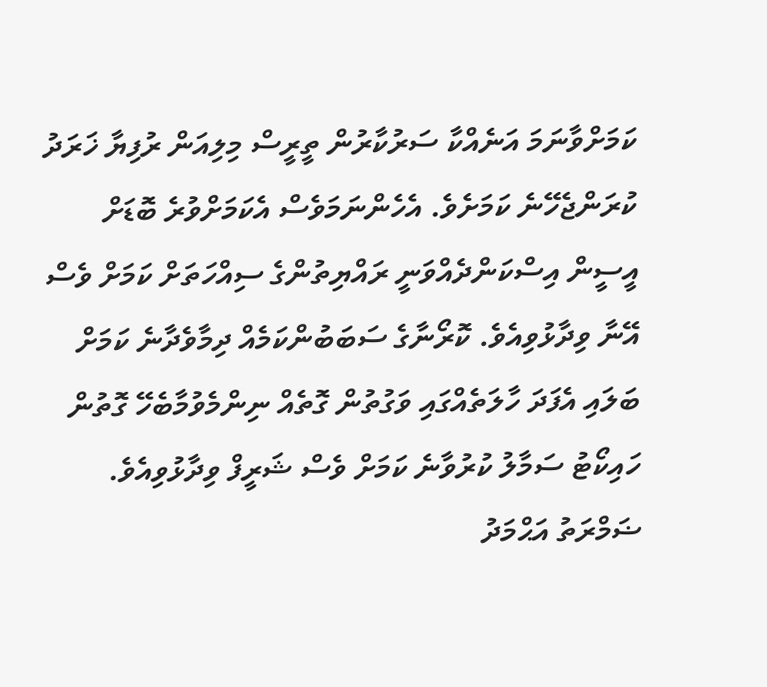ކަމަށްވާނަމަ އަނެއްކާ ސަރުކާރުން ތީރީސް މިލިއަން ރުފިޔާ ޚަރަދު ކުރަންޖެހޭނެ ކަމަށެވެ. އެހެންނަމަވެސް އެކަމަށްވުރެ ބޮޑަށް އީސީން އިސްކަންދެއްވަނީ ރައްޔިތުންގެ ސިއްހަތަށް ކަމަށް ވެސް އޭނާ ވިދާޅުވިއެވެ. ކޮރޯނާގެ ސަބަބުންކަމެއް ދިމާވެދާނެ ކަމަށް ބަލައި އެފަދަ ހާލަތެއްގައި ވަގުތުން ގޮތެއް ނިންމެވުމާބެހޭ ގޮތުން ހައިކޯޓު ސަމާލު ކުރުވާނެ ކަމަށް ވެސް ޝަރީފް ވިދާޅުވިއެވެ.
ޟަމްރަތު އަޙްމަދު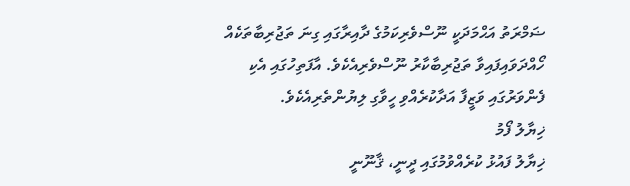ޟަމްރަތު އަޙްމަދަކީ ނޫސްވެރިކަމުގެ ދާއިރާގައި ގިނަ ތަޖުރިބާތަކެއް ހޯއްދަވައިފައިވާ ތަޖުރިބާކާރު ނޫސްވެރިއެކެވެ. އާފަތިހުގައި އެކި ފެންވަރުގައި ވަޒީފާ އަދާކުރެއްވި ހީވާގި ލިޔުންތެރިއެކެވެ.
ޚިޔާލު ފޯމު
ޚިޔާލު ފައުޅު ކުރެއްވުމުގައި ދީނީ، ޤާނޫނީ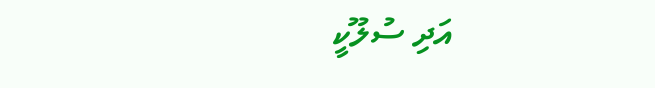އަދި ސުލޫކީ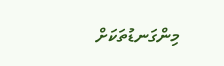މިންގަނޑުތަކަށް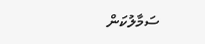ސަމާލުކަން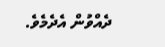ދެއްވުން އެދެމެވެ.